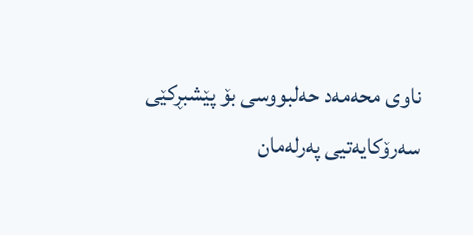ناوی محەمەد حەلبووسی بۆ پێشبڕکێی سەرۆکایەتیی پەرلەمان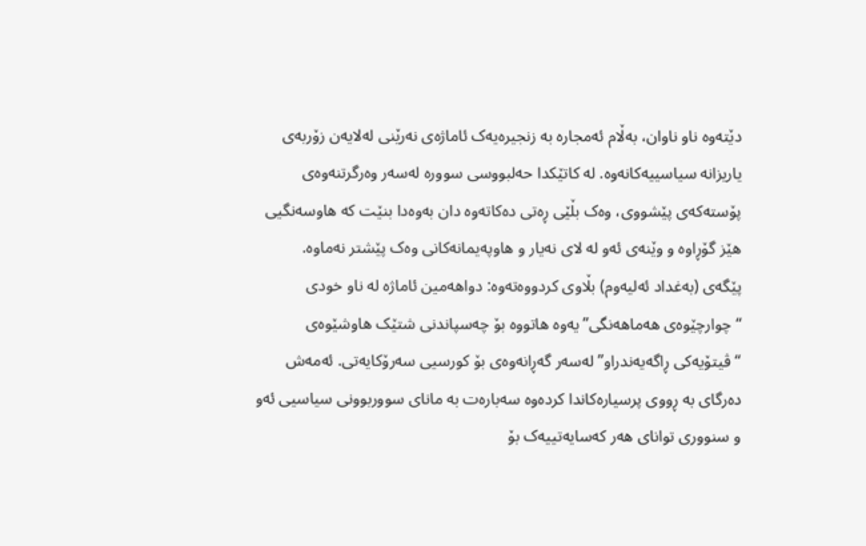دێتەوە ناو ناوان، بەڵام ئەمجارە بە زنجیرەیەک ئاماژەی نەرێنی لەلایەن زۆربەی یاریزانە سیاسییەکانەوە. لە کاتێکدا حەلبووسی سوورە لەسەر وەرگرتنەوەی پۆستەکەی پێشووی، وەک بڵێی ڕەتی دەکاتەوە دان بەوەدا بنێت کە هاوسەنگیی هێز گۆڕاوە و وێنەی ئەو لە لای نەیار و هاوپەیمانەکانی وەک پێشتر نەماوە.
پێگەى (بەغداد ئەلیەوم) بڵاوی کردووەتەوە: دواهەمین ئاماژە لە ناو خودی “چوارچێوەی هەماهەنگی”یەوە هاتووە بۆ چەسپاندنی شتێک هاوشێوەی “ڤیتۆیەکی ڕاگەیەندراو” لەسەر گەڕانەوەی بۆ کورسیی سەرۆکایەتی. ئەمەش دەرگای بە ڕووی پرسیارەکاندا کردەوە سەبارەت بە مانای سووربوونی سیاسیی ئەو و سنووری توانای هەر کەسایەتییەک بۆ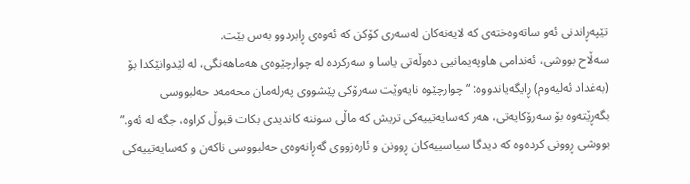تێپەڕاندنی ئەو ساتەوەختەی کە لایەنەکان لەسەری کۆکن کە ئەوەی ڕابردوو بەس بێت.
سەڵاح بووشی، ئەندامی هاوپەیمانیی دەوڵەتی یاسا و سەرکردە لە چوارچێوەی هەماهەنگی، لە لێدوانێکدا بۆ (بەغداد ئەلیەوم) ڕایگەیاندووە: “چوارچێوە نایەوێت سەرۆکی پێشووی پەرلەمان محەمەد حەلبووسی بگەڕێتەوە بۆ سەرۆکایەتی، هەر کەسایەتییەکی تریش کە ماڵی سوننە کاندیدی بکات قبوڵ کراوە، جگە لە ئەو.”
بووشی ڕوونی کردەوە کە دیدگا سیاسییەکان ڕوونن و ئارەزووی گەڕانەوەی حەلبووسی ناکەن و کەسایەتییەکی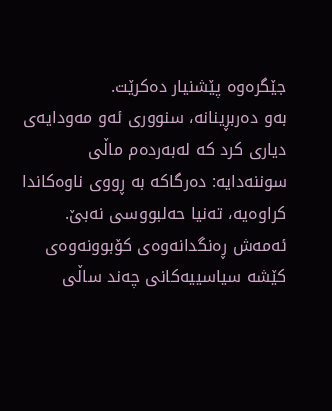جێگرەوە پێشنیار دەکرێت.
بەو دەربڕینانە، سنووری ئەو مەودایەی دیاری کرد کە لەبەردەم ماڵی سوننەدایە: دەرگاکە بە ڕووی ناوەکاندا کراوەیە، تەنیا حەلبووسی نەبێ.
ئەمەش ڕەنگدانەوەی کۆبوونەوەی کێشە سیاسییەکانی چەند ساڵی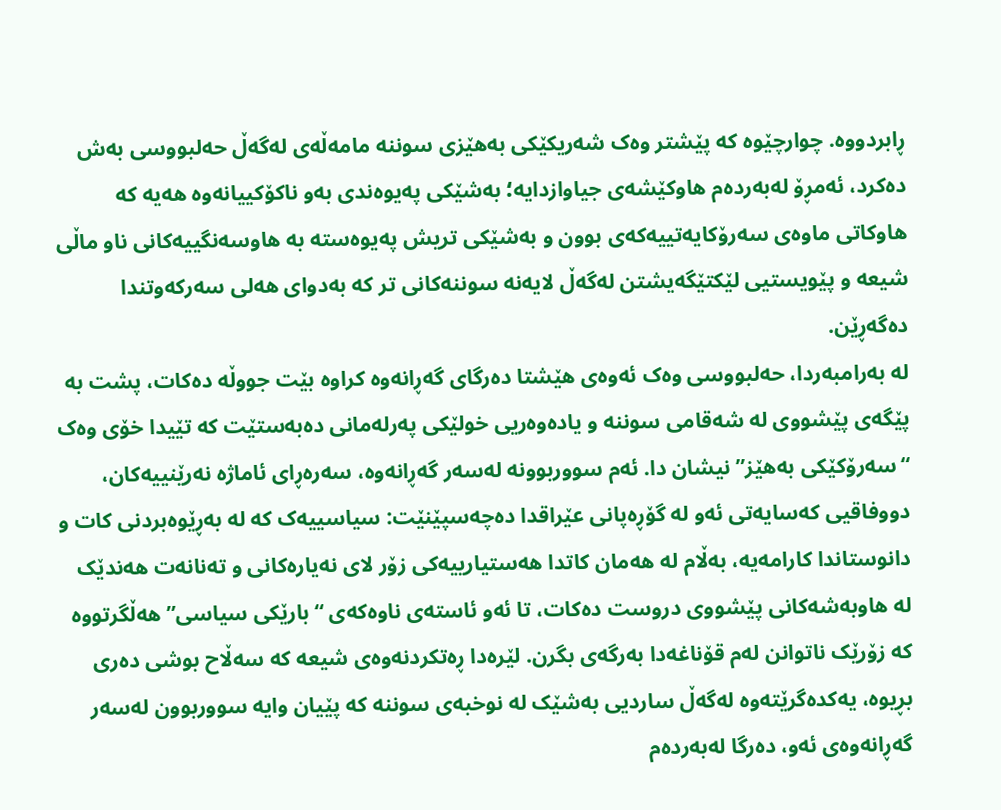ڕابردووە. چوارچێوە کە پێشتر وەک شەريكێکی بەهێزی سوننە مامەڵەی لەگەڵ حەلبووسی بەش دەکرد، ئەمڕۆ لەبەردەم هاوکێشەی جیاوازدایە؛ بەشێکی پەیوەندی بەو ناکۆکییانەوە هەیە کە هاوکاتی ماوەی سەرۆکایەتییەکەی بوون و بەشێکی تریش پەیوەستە بە هاوسەنگییەکانی ناو ماڵی شیعە و پێویستیی لێکتێگەیشتن لەگەڵ لایەنە سوننەکانی تر کە بەدوای هەلی سەرکەوتندا دەگەڕێن.
لە بەرامبەردا، حەلبووسی وەک ئەوەی هێشتا دەرگای گەڕانەوە کراوە بێت جووڵە دەکات، پشت بە پێگەی پێشووی لە شەقامی سوننە و یادەوەریی خولێکی پەرلەمانی دەبەستێت کە تێیدا خۆی وەک “سەرۆکێکی بەهێز” نیشان دا. ئەم سووربوونە لەسەر گەڕانەوە، سەرەڕای ئاماژە نەرێنییەکان، دووفاقیی کەسایەتی ئەو لە گۆڕەپانی عێراقدا دەچەسپێنێت: سیاسییەک کە لە بەڕێوەبردنی کات و دانوستاندا کارامەیە، بەڵام لە هەمان کاتدا هەستیارییەکی زۆر لای نەیارەکانی و تەنانەت هەندێک لە هاوبەشەکانی پێشووی دروست دەکات، تا ئەو ئاستەی ناوەکەی “بارێکی سیاسی” هەڵگرتووە کە زۆرێک ناتوانن لەم قۆناغەدا بەرگەی بگرن. لێرەدا ڕەتکردنەوەی شیعە کە سەڵاح بوشی دەری بڕیوە، یەکدەگرێتەوە لەگەڵ ساردیی بەشێک لە نوخبەی سوننە کە پێیان وایە سووربوون لەسەر گەڕانەوەی ئەو، دەرگا لەبەردەم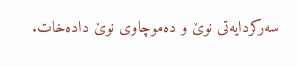سەرکردایەتی نوێ و دەموچاوی نوێ دادەخات.